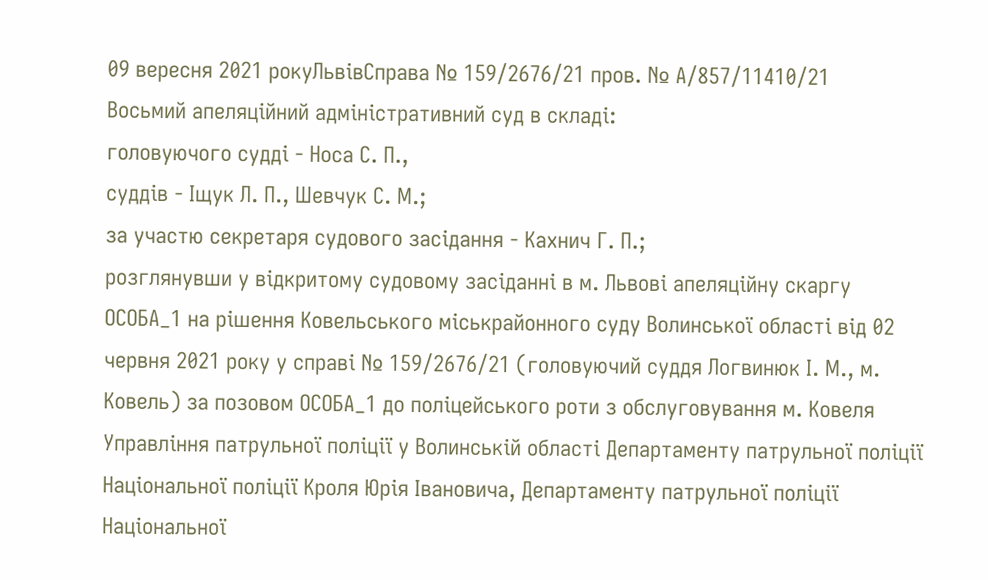09 вересня 2021 рокуЛьвівСправа № 159/2676/21 пров. № А/857/11410/21
Восьмий апеляційний адміністративний суд в складі:
головуючого судді - Носа С. П.,
суддів - Іщук Л. П., Шевчук С. М.;
за участю секретаря судового засідання - Кахнич Г. П.;
розглянувши у відкритому судовому засіданні в м. Львові апеляційну скаргу ОСОБА_1 на рішення Ковельського міськрайонного суду Волинської області від 02 червня 2021 року у справі № 159/2676/21 (головуючий суддя Логвинюк І. М., м. Ковель) за позовом ОСОБА_1 до поліцейського роти з обслуговування м. Ковеля Управління патрульної поліції у Волинській області Департаменту патрульної поліції Національної поліції Кроля Юрія Івановича, Департаменту патрульної поліції Національної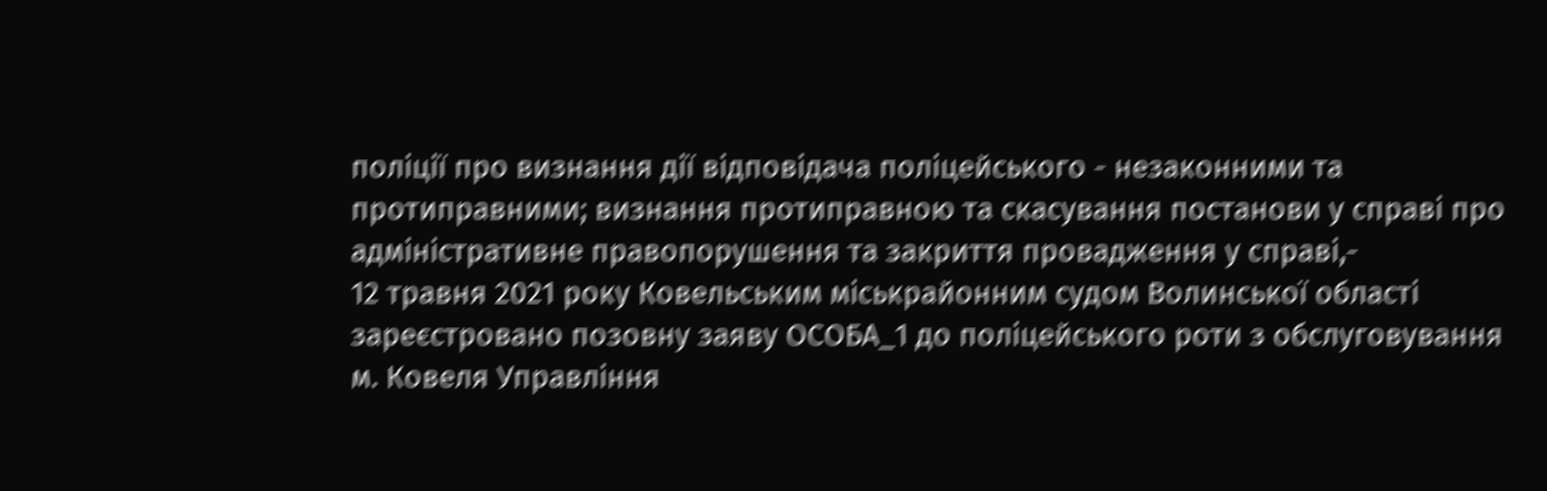поліції про визнання дії відповідача поліцейського - незаконними та протиправними; визнання протиправною та скасування постанови у справі про адміністративне правопорушення та закриття провадження у справі,-
12 травня 2021 року Ковельським міськрайонним судом Волинської області зареєстровано позовну заяву ОСОБА_1 до поліцейського роти з обслуговування м. Ковеля Управління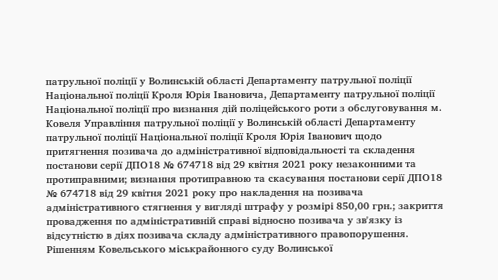патрульної поліції у Волинській області Департаменту патрульної поліції Національної поліції Кроля Юрія Івановича, Департаменту патрульної поліції Національної поліції про визнання дій поліцейського роти з обслуговування м. Ковеля Управління патрульної поліції у Волинській області Департаменту патрульної поліції Національної поліції Кроля Юрія Іванович щодо притягнення позивача до адміністративної відповідальності та складення постанови серії ДПО18 № 674718 від 29 квітня 2021 року незаконними та протиправними; визнання протиправною та скасування постанови серії ДПО18 № 674718 від 29 квітня 2021 року про накладення на позивача адміністративного стягнення у вигляді штрафу у розмірі 850,00 грн.; закриття провадження по адміністративній справі відносно позивача у зв'язку із відсутністю в діях позивача складу адміністративного правопорушення.
Рішенням Ковельського міськрайонного суду Волинської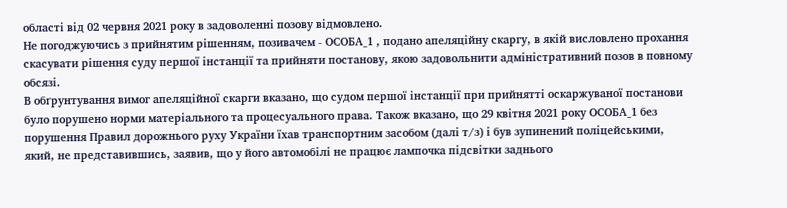області від 02 червня 2021 року в задоволенні позову відмовлено.
Не погоджуючись з прийнятим рішенням, позивачем - ОСОБА_1 , подано апеляційну скаргу, в якій висловлено прохання скасувати рішення суду першої інстанції та прийняти постанову, якою задовольнити адміністративний позов в повному обсязі.
В обґрунтування вимог апеляційної скарги вказано, що судом першої інстанції при прийнятті оскаржуваної постанови було порушено норми матеріального та процесуального права. Також вказано, що 29 квітня 2021 року ОСОБА_1 без порушення Правил дорожнього руху України їхав транспортним засобом (далі т/з) і був зупинений поліцейськими, який, не представившись, заявив, що у його автомобілі не працює лампочка підсвітки заднього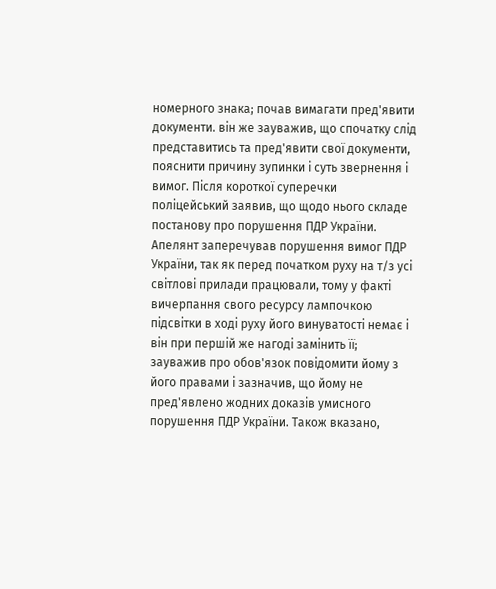номерного знака; почав вимагати пред'явити документи. він же зауважив, що спочатку слід представитись та пред'явити свої документи, пояснити причину зупинки і суть звернення і вимог. Після короткої суперечки поліцейський заявив, що щодо нього складе постанову про порушення ПДР України. Апелянт заперечував порушення вимог ПДР України, так як перед початком руху на т/з усі світлові прилади працювали, тому у факті вичерпання свого ресурсу лампочкою підсвітки в ході руху його винуватості немає і він при першій же нагоді замінить її; зауважив про обов'язок повідомити йому з його правами і зазначив, що йому не пред'явлено жодних доказів умисного порушення ПДР України. Також вказано,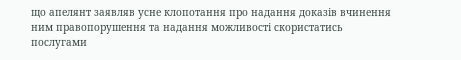що апелянт заявляв усне клопотання про надання доказів вчинення ним правопорушення та надання можливості скористатись послугами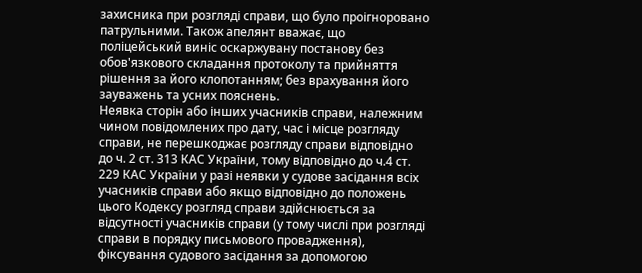захисника при розгляді справи, що було проігноровано патрульними. Також апелянт вважає, що поліцейський виніс оскаржувану постанову без обов'язкового складання протоколу та прийняття рішення за його клопотанням; без врахування його зауважень та усних пояснень.
Неявка сторін або інших учасників справи, належним чином повідомлених про дату, час і місце розгляду справи, не перешкоджає розгляду справи відповідно до ч. 2 ст. 313 КАС України, тому відповідно до ч.4 ст. 229 КАС України у разі неявки у судове засідання всіх учасників справи або якщо відповідно до положень цього Кодексу розгляд справи здійснюється за відсутності учасників справи (у тому числі при розгляді справи в порядку письмового провадження), фіксування судового засідання за допомогою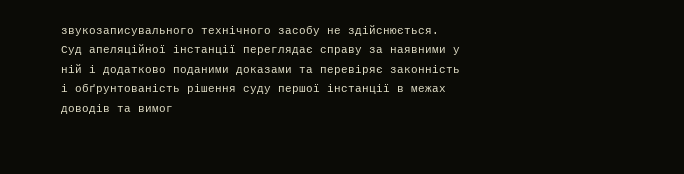звукозаписувального технічного засобу не здійснюється.
Суд апеляційної інстанції переглядає справу за наявними у ній і додатково поданими доказами та перевіряє законність і обґрунтованість рішення суду першої інстанції в межах доводів та вимог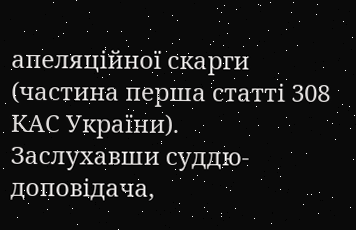апеляційної скарги (частина перша статті 308 КАС України).
Заслухавши суддю-доповідача,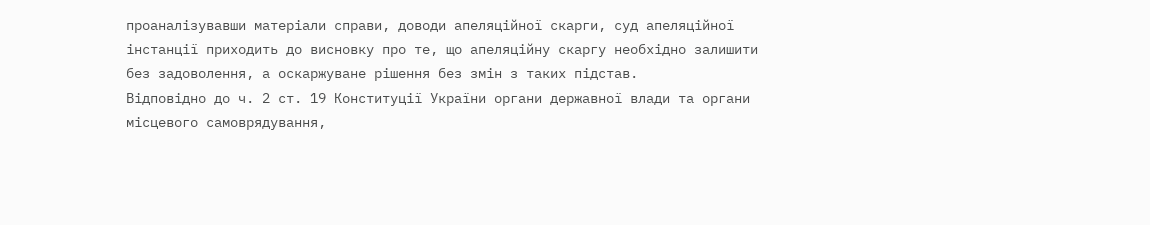проаналізувавши матеріали справи, доводи апеляційної скарги, суд апеляційної інстанції приходить до висновку про те, що апеляційну скаргу необхідно залишити без задоволення, а оскаржуване рішення без змін з таких підстав.
Відповідно до ч. 2 ст. 19 Конституції України органи державної влади та органи місцевого самоврядування,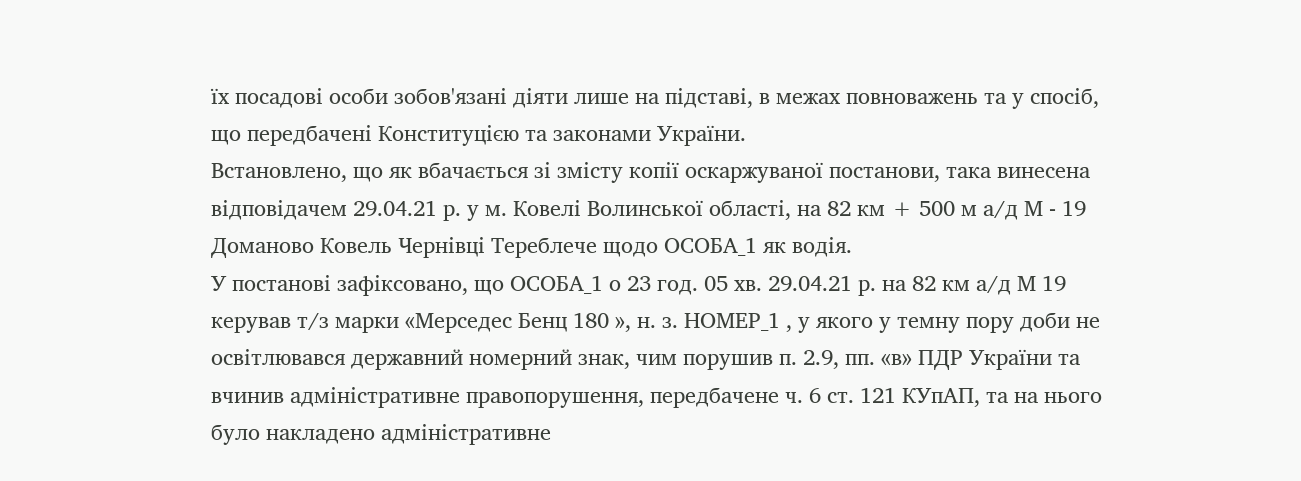їх посадові особи зобов'язані діяти лише на підставі, в межах повноважень та у спосіб, що передбачені Конституцією та законами України.
Встановлено, що як вбачається зі змісту копії оскаржуваної постанови, така винесена відповідачем 29.04.21 р. у м. Ковелі Волинської області, на 82 км + 500 м а/д М - 19 Доманово Ковель Чернівці Тереблече щодо ОСОБА_1 як водія.
У постанові зафіксовано, що ОСОБА_1 о 23 год. 05 хв. 29.04.21 р. на 82 км а/д М 19 керував т/з марки «Мерседес Бенц 180 », н. з. НОМЕР_1 , у якого у темну пору доби не освітлювався державний номерний знак, чим порушив п. 2.9, пп. «в» ПДР України та вчинив адміністративне правопорушення, передбачене ч. 6 ст. 121 КУпАП, та на нього було накладено адміністративне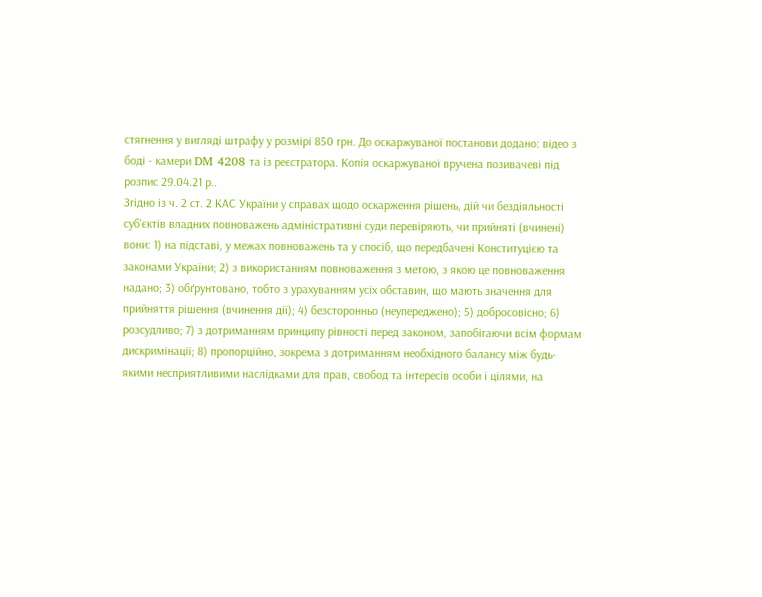стягнення у вигляді штрафу у розмірі 850 грн. До оскаржуваної постанови додано: відео з боді - камери DM 4208 та із реєстратора. Копія оскаржуваної вручена позивачеві під розпис 29.04.21 р..
Згідно із ч. 2 ст. 2 КАС України у справах щодо оскарження рішень, дій чи бездіяльності суб'єктів владних повноважень адміністративні суди перевіряють, чи прийняті (вчинені) вони: 1) на підставі, у межах повноважень та у спосіб, що передбачені Конституцією та законами України; 2) з використанням повноваження з метою, з якою це повноваження надано; 3) обґрунтовано, тобто з урахуванням усіх обставин, що мають значення для прийняття рішення (вчинення дії); 4) безсторонньо (неупереджено); 5) добросовісно; 6) розсудливо; 7) з дотриманням принципу рівності перед законом, запобігаючи всім формам дискримінації; 8) пропорційно, зокрема з дотриманням необхідного балансу між будь-якими несприятливими наслідками для прав, свобод та інтересів особи і цілями, на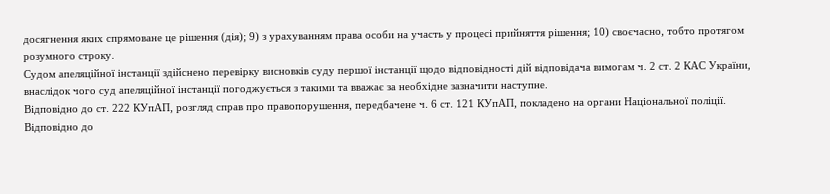досягнення яких спрямоване це рішення (дія); 9) з урахуванням права особи на участь у процесі прийняття рішення; 10) своєчасно, тобто протягом розумного строку.
Судом апеляційної інстанції здійснено перевірку висновків суду першої інстанції щодо відповідності дій відповідача вимогам ч. 2 ст. 2 КАС України, внаслідок чого суд апеляційної інстанції погоджується з такими та вважає за необхідне зазначити наступне.
Відповідно до ст. 222 КУпАП, розгляд справ про правопорушення, передбачене ч. 6 ст. 121 КУпАП, покладено на органи Національної поліції.
Відповідно до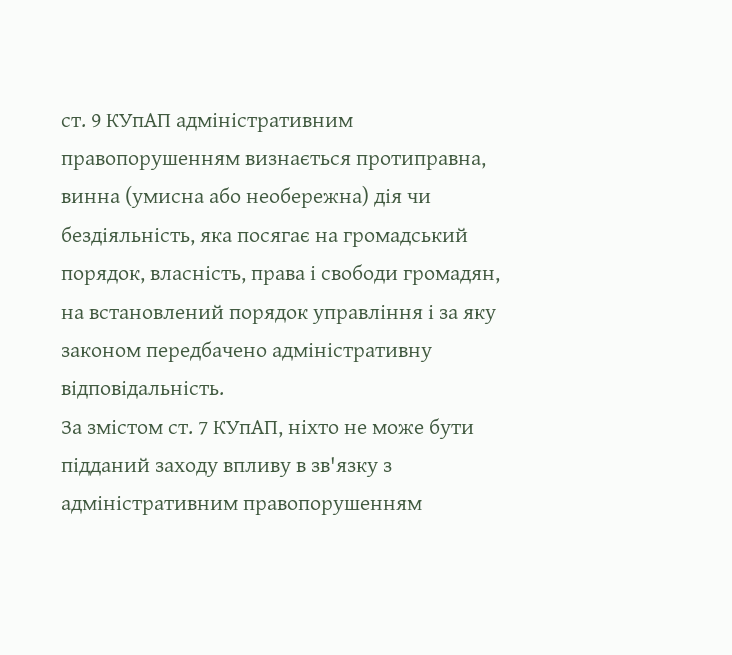ст. 9 КУпАП адміністративним правопорушенням визнається протиправна, винна (умисна або необережна) дія чи бездіяльність, яка посягає на громадський порядок, власність, права і свободи громадян, на встановлений порядок управління і за яку законом передбачено адміністративну відповідальність.
За змістом ст. 7 КУпАП, ніхто не може бути підданий заходу впливу в зв'язку з адміністративним правопорушенням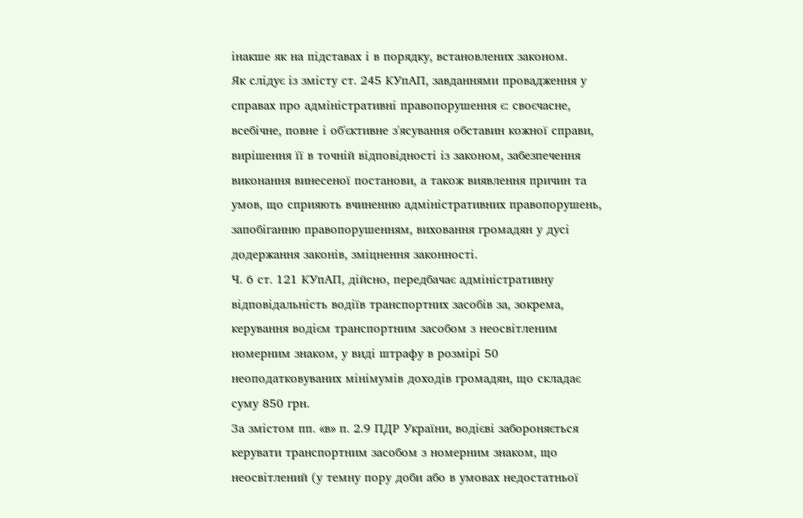інакше як на підставах і в порядку, встановлених законом.
Як слідує із змісту ст. 245 КУпАП, завданнями провадження у справах про адміністративні правопорушення є: своєчасне, всебічне, повне і об'єктивне з'ясування обставин кожної справи, вирішення її в точній відповідності із законом, забезпечення виконання винесеної постанови, а також виявлення причин та умов, що сприяють вчиненню адміністративних правопорушень, запобіганню правопорушенням, виховання громадян у дусі додержання законів, зміцнення законності.
Ч. 6 ст. 121 КУпАП, дійсно, передбачає адміністративну відповідальність водіїв транспортних засобів за, зокрема, керування водієм транспортним засобом з неосвітленим номерним знаком, у виді штрафу в розмірі 50 неоподатковуваних мінімумів доходів громадян, що складає суму 850 грн.
За змістом пп. «в» п. 2.9 ПДР України, водієві забороняється керувати транспортним засобом з номерним знаком, що неосвітлений (у темну пору доби або в умовах недостатньої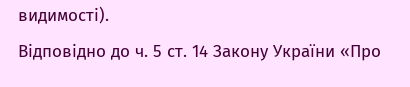видимості).
Відповідно до ч. 5 ст. 14 Закону України «Про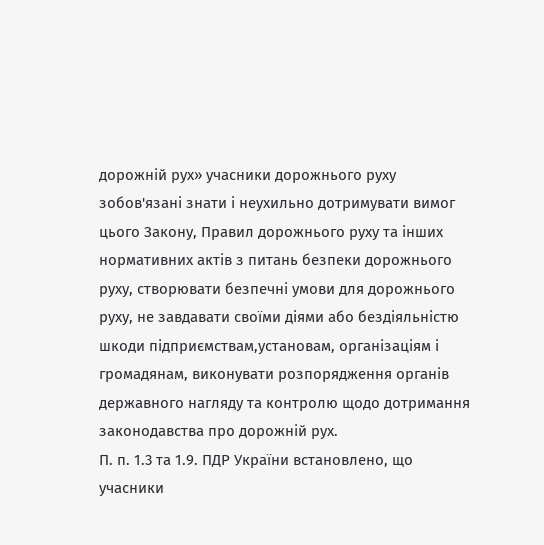дорожній рух» учасники дорожнього руху зобов'язані знати і неухильно дотримувати вимог цього Закону, Правил дорожнього руху та інших нормативних актів з питань безпеки дорожнього руху, створювати безпечні умови для дорожнього руху, не завдавати своїми діями або бездіяльністю шкоди підприємствам,установам, організаціям і громадянам, виконувати розпорядження органів державного нагляду та контролю щодо дотримання законодавства про дорожній рух.
П. п. 1.3 та 1.9. ПДР України встановлено, що учасники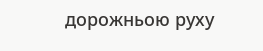дорожньою руху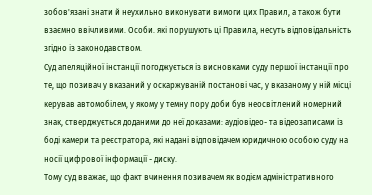зобов'язані знати й неухильно виконувати вимоги цих Правил, а також бути взаємно ввічливими. Особи. які порушують ці Правила, несуть відповідальність згідно із законодавством.
Суд апеляційної інстанції погоджується із висновками суду першої інстанції про те, що позивач у вказаний у оскаржуваній постанові час, у вказаному у ній місці керував автомобілем, у якому у темну пору доби був неосвітлений номерний знак, стверджується доданими до неї доказами: аудіовідео- та відеозаписами із боді камери та реєстратора, які надані відповідачем юридичною особою суду на носії цифрової інформації - диску.
Тому суд вважає, що факт вчинення позивачем як водієм адміністративного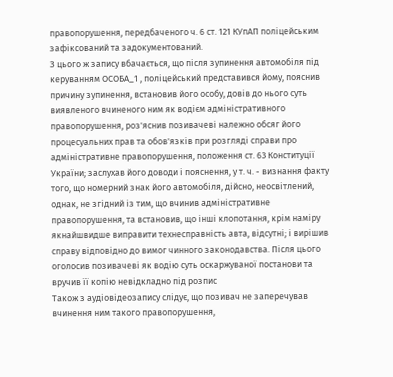правопорушення, передбаченого ч. 6 ст. 121 КУпАП поліцейським зафіксований та задокументований.
З цього ж запису вбачається, що після зупинення автомобіля під керуванням ОСОБА_1 , поліцейський представився йому, пояснив причину зупинення, встановив його особу, довів до нього суть виявленого вчиненого ним як водієм адміністративного правопорушення, роз'яснив позивачеві належно обсяг його процесуальних прав та обов'язків при розгляді справи про адміністративне правопорушення, положення ст. 63 Конституції України; заслухав його доводи і пояснення, у т. ч. - визнання факту того, що номерний знак його автомобіля, дійсно, неосвітлений, однак, не згідний із тим, що вчинив адміністративне правопорушення, та встановив, що інші клопотання, крім наміру якнайшвидше виправити технесправність авта, відсутні; і вирішив справу відповідно до вимог чинного законодавства. Після цього оголосив позивачеві як водію суть оскаржуваної постанови та вручив її копію невідкладно під розпис
Також з аудіовідеозапису слідує, що позивач не заперечував вчинення ним такого правопорушення,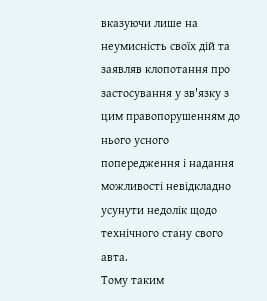вказуючи лише на неумисність своїх дій та заявляв клопотання про застосування у зв'язку з цим правопорушенням до нього усного попередження і надання можливості невідкладно усунути недолік щодо технічного стану свого авта.
Тому таким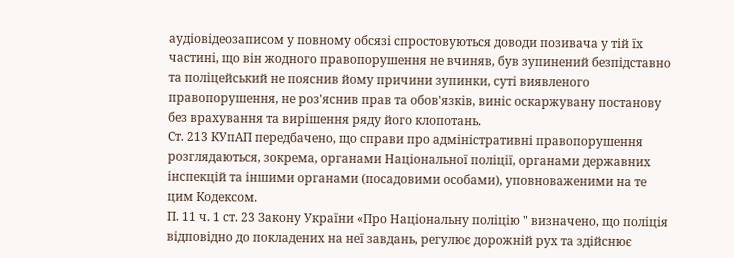аудіовідеозаписом у повному обсязі спростовуються доводи позивача у тій їх частині, що він жодного правопорушення не вчиняв, був зупинений безпідставно та поліцейський не пояснив йому причини зупинки, суті виявленого правопорушення, не роз'яснив прав та обов'язків, виніс оскаржувану постанову без врахування та вирішення ряду його клопотань.
Ст. 213 КУпАП передбачено, що справи про адміністративні правопорушення розглядаються, зокрема, органами Національної поліції, органами державних інспекцій та іншими органами (посадовими особами), уповноваженими на те цим Кодексом.
П. 11 ч. 1 ст. 23 Закону України «Про Національну поліцію " визначено, що поліція відповідно до покладених на неї завдань, регулює дорожній рух та здійснює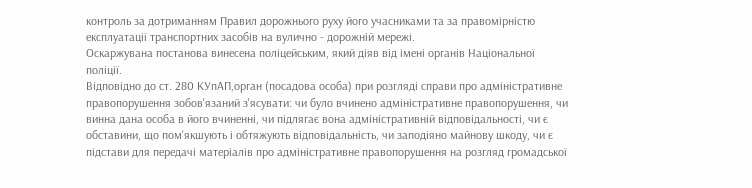контроль за дотриманням Правил дорожнього руху його учасниками та за правомірністю експлуатації транспортних засобів на вулично - дорожній мережі.
Оскаржувана постанова винесена поліцейським, який діяв від імені органів Національної поліції.
Відповідно до ст. 280 КУпАП,орган (посадова особа) при розгляді справи про адміністративне правопорушення зобов'язаний з'ясувати: чи було вчинено адміністративне правопорушення, чи винна дана особа в його вчиненні, чи підлягає вона адміністративній відповідальності, чи є обставини, що пом'якшують і обтяжують відповідальність, чи заподіяно майнову шкоду, чи є підстави для передачі матеріалів про адміністративне правопорушення на розгляд громадської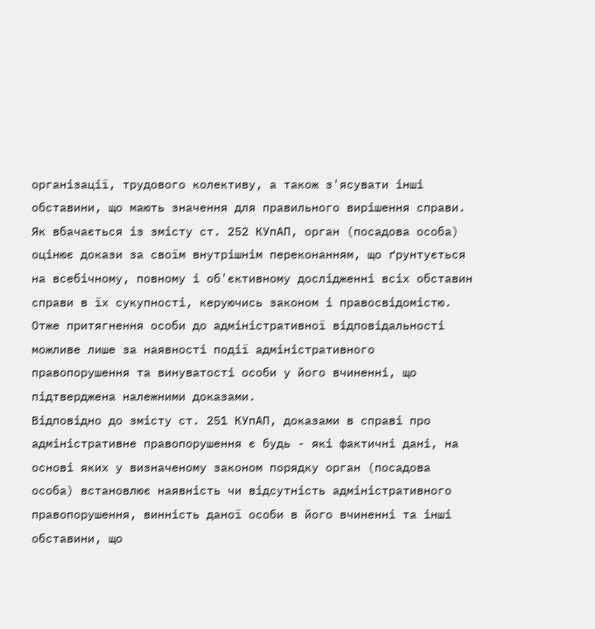організації, трудового колективу, а також з'ясувати інші обставини, що мають значення для правильного вирішення справи.
Як вбачається із змісту ст. 252 КУпАП, орган (посадова особа) оцінює докази за своїм внутрішнім переконанням, що ґрунтується на всебічному, повному і об'єктивному дослідженні всіх обставин справи в їх сукупності, керуючись законом і правосвідомістю.
Отже притягнення особи до адміністративної відповідальності можливе лише за наявності події адміністративного правопорушення та винуватості особи у його вчиненні, що підтверджена належними доказами.
Відповідно до змісту ст. 251 КУпАП, доказами в справі про адміністративне правопорушення є будь - які фактичні дані, на основі яких у визначеному законом порядку орган (посадова особа) встановлює наявність чи відсутність адміністративного правопорушення, винність даної особи в його вчиненні та інші обставини, що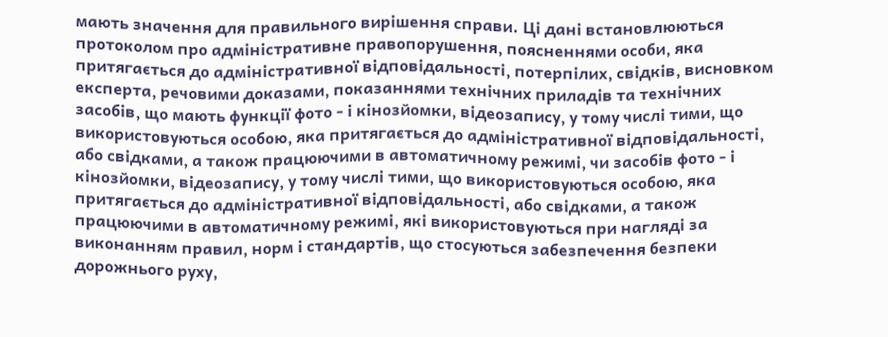мають значення для правильного вирішення справи. Ці дані встановлюються протоколом про адміністративне правопорушення, поясненнями особи, яка притягається до адміністративної відповідальності, потерпілих, свідків, висновком експерта, речовими доказами, показаннями технічних приладів та технічних засобів, що мають функції фото - і кінозйомки, відеозапису, у тому числі тими, що використовуються особою, яка притягається до адміністративної відповідальності, або свідками, а також працюючими в автоматичному режимі, чи засобів фото - і кінозйомки, відеозапису, у тому числі тими, що використовуються особою, яка притягається до адміністративної відповідальності, або свідками, а також працюючими в автоматичному режимі, які використовуються при нагляді за виконанням правил, норм і стандартів, що стосуються забезпечення безпеки дорожнього руху,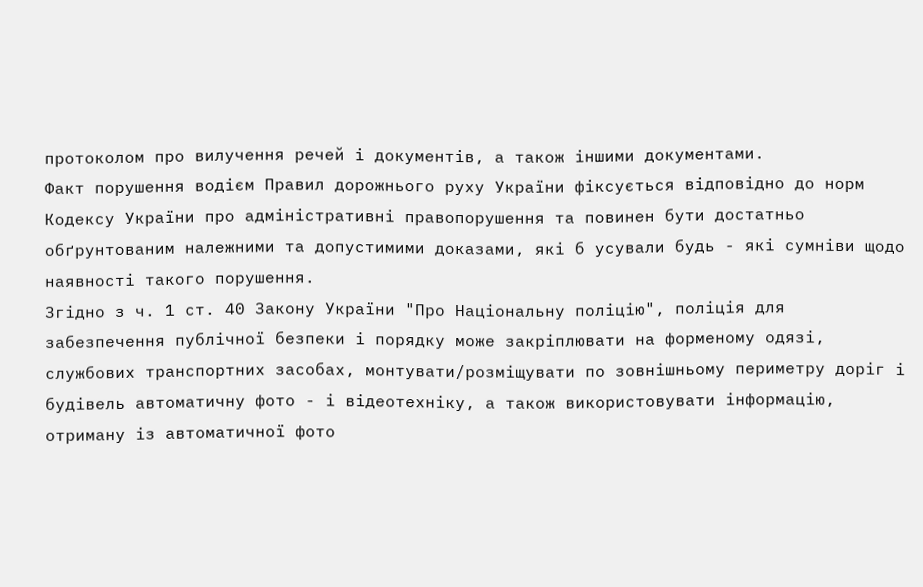протоколом про вилучення речей і документів, а також іншими документами.
Факт порушення водієм Правил дорожнього руху України фіксується відповідно до норм Кодексу України про адміністративні правопорушення та повинен бути достатньо обґрунтованим належними та допустимими доказами, які б усували будь - які сумніви щодо наявності такого порушення.
Згідно з ч. 1 ст. 40 Закону України "Про Національну поліцію", поліція для забезпечення публічної безпеки і порядку може закріплювати на форменому одязі, службових транспортних засобах, монтувати/розміщувати по зовнішньому периметру доріг і будівель автоматичну фото - і відеотехніку, а також використовувати інформацію, отриману із автоматичної фото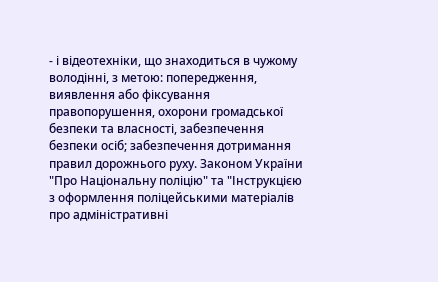- і відеотехніки, що знаходиться в чужому володінні, з метою: попередження, виявлення або фіксування правопорушення, охорони громадської безпеки та власності, забезпечення безпеки осіб; забезпечення дотримання правил дорожнього руху. Законом України "Про Національну поліцію" та "Інструкцією з оформлення поліцейськими матеріалів про адміністративні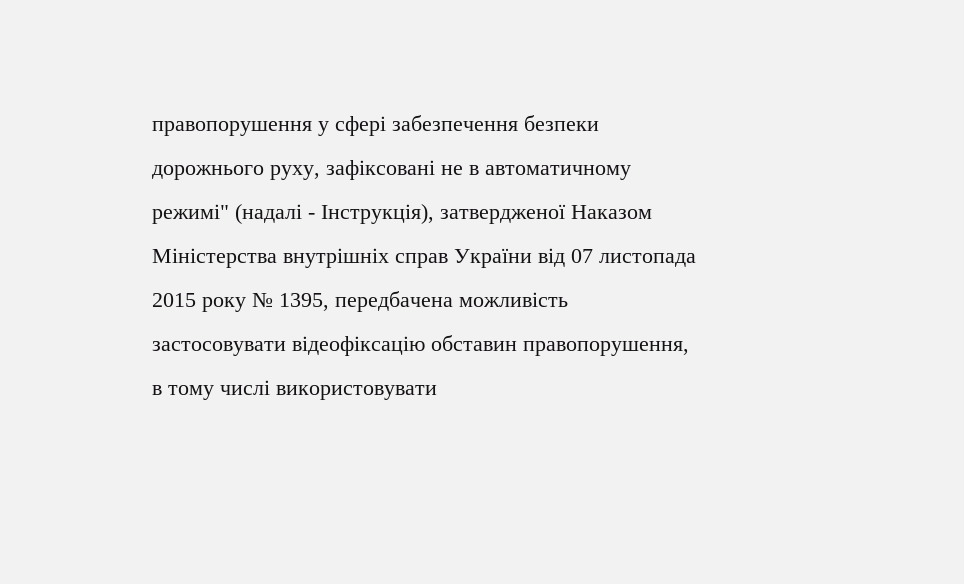правопорушення у сфері забезпечення безпеки дорожнього руху, зафіксовані не в автоматичному режимі" (надалі - Інструкція), затвердженої Наказом Міністерства внутрішніх справ України від 07 листопада 2015 року № 1395, передбачена можливість застосовувати відеофіксацію обставин правопорушення, в тому числі використовувати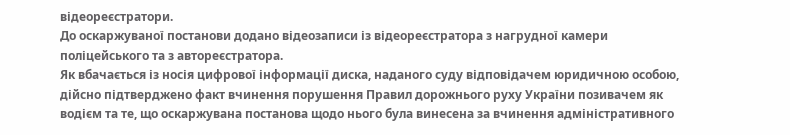відеореєстратори.
До оскаржуваної постанови додано відеозаписи із відеореєстратора з нагрудної камери поліцейського та з автореєстратора.
Як вбачається із носія цифрової інформації диска, наданого суду відповідачем юридичною особою, дійсно підтверджено факт вчинення порушення Правил дорожнього руху України позивачем як водієм та те, що оскаржувана постанова щодо нього була винесена за вчинення адміністративного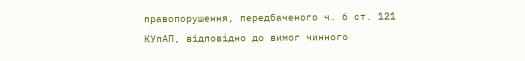правопорушення, передбаченого ч. 6 ст. 121 КУпАП, відповідно до вимог чинного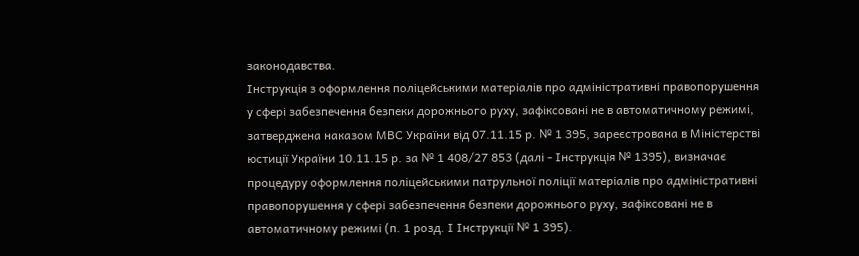законодавства.
Інструкція з оформлення поліцейськими матеріалів про адміністративні правопорушення у сфері забезпечення безпеки дорожнього руху, зафіксовані не в автоматичному режимі, затверджена наказом МВС України від 07.11.15 р. № 1 395, зареєстрована в Міністерстві юстиції України 10.11.15 р. за № 1 408/27 853 (далі - Інструкція № 1395), визначає процедуру оформлення поліцейськими патрульної поліції матеріалів про адміністративні правопорушення у сфері забезпечення безпеки дорожнього руху, зафіксовані не в автоматичному режимі (п. 1 розд. І Інструкції № 1 395).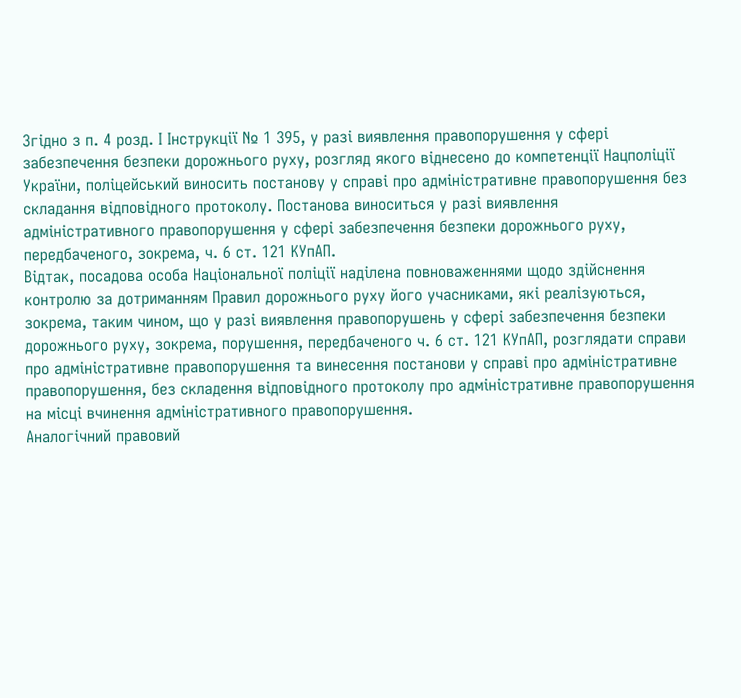Згідно з п. 4 розд. І Інструкції № 1 395, у разі виявлення правопорушення у сфері забезпечення безпеки дорожнього руху, розгляд якого віднесено до компетенції Нацполіції України, поліцейський виносить постанову у справі про адміністративне правопорушення без складання відповідного протоколу. Постанова виноситься у разі виявлення адміністративного правопорушення у сфері забезпечення безпеки дорожнього руху, передбаченого, зокрема, ч. 6 ст. 121 КУпАП.
Відтак, посадова особа Національної поліції наділена повноваженнями щодо здійснення контролю за дотриманням Правил дорожнього руху його учасниками, які реалізуються, зокрема, таким чином, що у разі виявлення правопорушень у сфері забезпечення безпеки дорожнього руху, зокрема, порушення, передбаченого ч. 6 ст. 121 КУпАП, розглядати справи про адміністративне правопорушення та винесення постанови у справі про адміністративне правопорушення, без складення відповідного протоколу про адміністративне правопорушення на місці вчинення адміністративного правопорушення.
Аналогічний правовий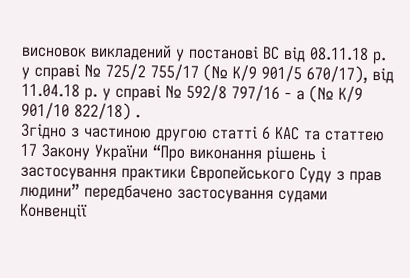висновок викладений у постанові ВС від 08.11.18 р. у справі № 725/2 755/17 (№ К/9 901/5 670/17), від 11.04.18 р. у справі № 592/8 797/16 - а (№ К/9 901/10 822/18) .
Згідно з частиною другою статті 6 КАС та статтею 17 Закону України “Про виконання рішень і застосування практики Європейського Суду з прав людини” передбачено застосування судами Конвенції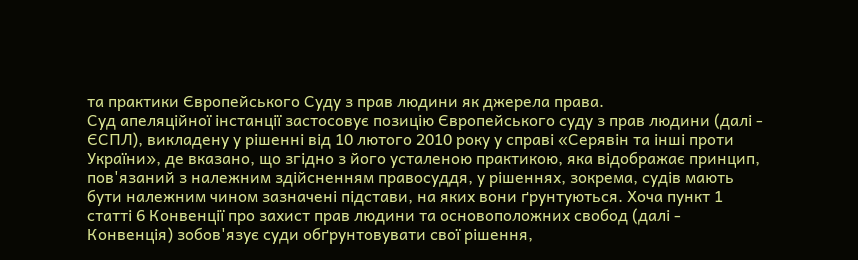та практики Європейського Суду з прав людини як джерела права.
Суд апеляційної інстанції застосовує позицію Європейського суду з прав людини (далі - ЄСПЛ), викладену у рішенні від 10 лютого 2010 року у справі «Серявін та інші проти України», де вказано, що згідно з його усталеною практикою, яка відображає принцип, пов'язаний з належним здійсненням правосуддя, у рішеннях, зокрема, судів мають бути належним чином зазначені підстави, на яких вони ґрунтуються. Хоча пункт 1 статті 6 Конвенції про захист прав людини та основоположних свобод (далі - Конвенція) зобов'язує суди обґрунтовувати свої рішення,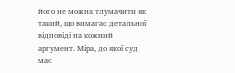його не можна тлумачити як такий, що вимагає детальної відповіді на кожний аргумент. Міра, до якої суд має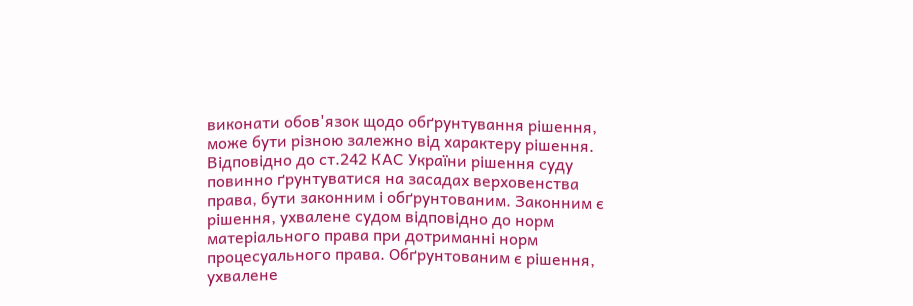виконати обов'язок щодо обґрунтування рішення, може бути різною залежно від характеру рішення.
Відповідно до ст.242 КАС України рішення суду повинно ґрунтуватися на засадах верховенства права, бути законним і обґрунтованим. Законним є рішення, ухвалене судом відповідно до норм матеріального права при дотриманні норм процесуального права. Обґрунтованим є рішення, ухвалене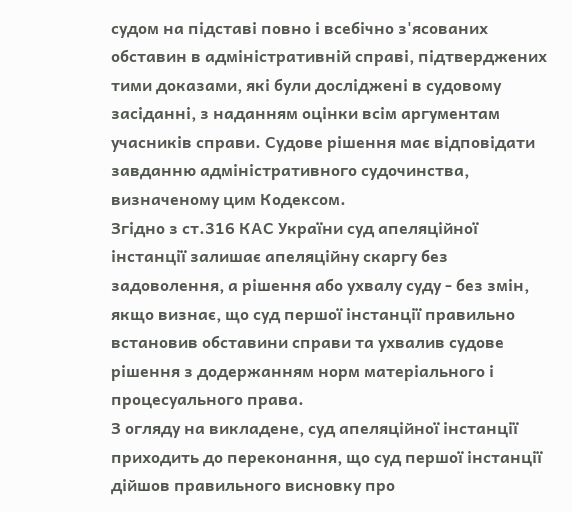судом на підставі повно і всебічно з'ясованих обставин в адміністративній справі, підтверджених тими доказами, які були досліджені в судовому засіданні, з наданням оцінки всім аргументам учасників справи. Судове рішення має відповідати завданню адміністративного судочинства, визначеному цим Кодексом.
Згідно з ст.316 КАС України суд апеляційної інстанції залишає апеляційну скаргу без задоволення, а рішення або ухвалу суду - без змін, якщо визнає, що суд першої інстанції правильно встановив обставини справи та ухвалив судове рішення з додержанням норм матеріального і процесуального права.
З огляду на викладене, суд апеляційної інстанції приходить до переконання, що суд першої інстанції дійшов правильного висновку про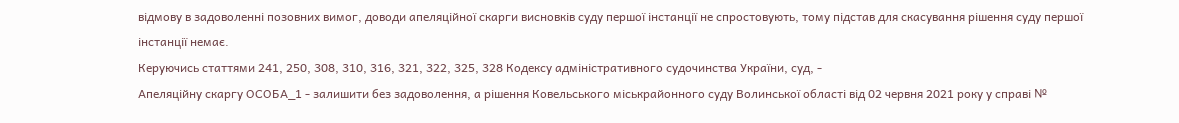відмову в задоволенні позовних вимог, доводи апеляційної скарги висновків суду першої інстанції не спростовують, тому підстав для скасування рішення суду першої інстанції немає.
Керуючись статтями 241, 250, 308, 310, 316, 321, 322, 325, 328 Кодексу адміністративного судочинства України, суд, -
Апеляційну скаргу ОСОБА_1 - залишити без задоволення, а рішення Ковельського міськрайонного суду Волинської області від 02 червня 2021 року у справі №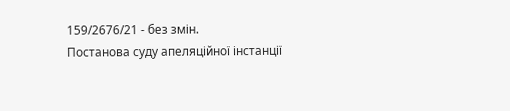159/2676/21 - без змін.
Постанова суду апеляційної інстанції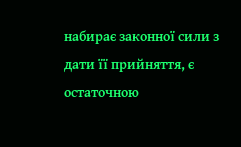набирає законної сили з дати її прийняття, є остаточною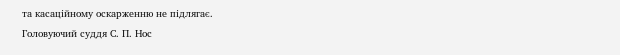та касаційному оскарженню не підлягає.
Головуючий суддя С. П. Нос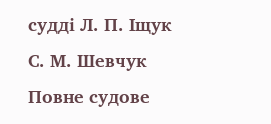судді Л. П. Іщук
С. М. Шевчук
Повне судове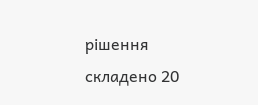рішення складено 20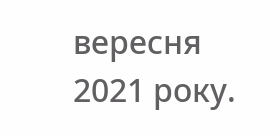вересня 2021 року.